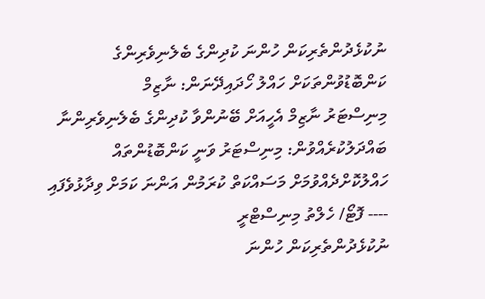ނުކުޅެދުންތެރިކަން ހުންނަ ކުދިންގެ ބެލެނިވެރިންގެ ކަންބޮޑުވުންތަކަށް ހައްލު ހޯދައިދޭނަން: ނާޒިމް
މިނިސްޓަރު ނާޒިމް އެހީއަށް ބޭނުންވާ ކުދިންގެ ބެލެނިވެރިންނާ ބައްދަލުކުރެއްވުން: މިނިސްޓަރު ވަނީ ކަންބޮޑުންތައް ހައްލުކޮށްދެއްވުމަށް މަސައްކަތް ކުރަމުން އަންނަ ކަމަށް ވިދާޅުވެފައި ---- ފޮޓޯ/ ހެލްތު މިނިސްޓްރީ
ނުކުޅެދުންތެރިކަން ހުންނަ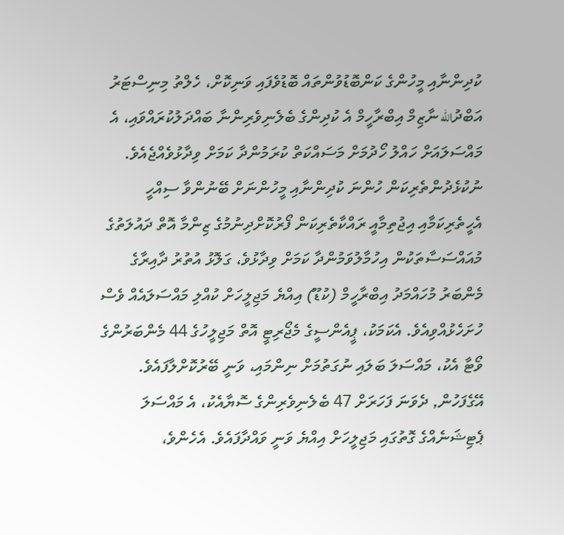ކުދިންނާއި މީހުންގެ ކަންބޮޑުވުންތައް ބޮޑުވެފައި ވަނިކޮށް، ހެލްތު މިނިސްޓަރު އަބްދުالله ނާޒިމް އިބްރާހީމް އެ ކުދިންގެ ބެލެނިވެރިންނާ ބައްދަލުކުރައްވައި، އެ މައްސަލައަށް ހައްލު ހޯދުމަށް މަސައްކަތް ކުރަމުންދާ ކަމަށް ވިދާޅުވެއްޖެއެވެ.
ނުކުޅެދުންތެރިކަން ހުންނަ ކުދިންނާއި މީހުންނަށް ބޭނުންވާ ސިއްހީ އެހީތެރިކަމާއި އިޖުތިމާއީ ރައްކާތެރިކަން ފޯރުކޮށްދިނުމުގެ ޒިންމާ އޮތް ދައުލަތުގެ މުއައްސަސާތަކުން އިހުމާލުވަމުންދާ ކަމަށް ވިދާޅުވެ، ގަލޮޅު އުތުރު ދާއިރާގެ މެންބަރު މުހައްމަދު އިބްރާހީމް (ކުޑޫ) އިއްޔެ މަޖިލީހަށް ކުއްލި މައްސަލައެއް ވެސް ހުށަހެޅުއްވިއެވެ. އެކަމަކު، ޕީއެންސީގެ މެޖޯރިޓީ އޮތް މަޖިލީހުގެ 44 މެންބަރުންގެ ވޯޓާ އެކު، މައްސަލަ ބަލައި ނުގަތުމަށް ނިންމައި، ވަނީ ބޭރުކޮށްލާފައެވެ.
އޭގެފަހުން, ދެވަނަ ފަހަރަށް 47 ބެލެނިވެރިންގެ ސޮޔާއެކު، އެ މައްސަލަ ޕެޓިޝަނެއްގެ ގޮތުގައި މަޖިލީހަށް އިއްޔެ ވަނީ ވައްދާފައެވެ. އެހެންވެ،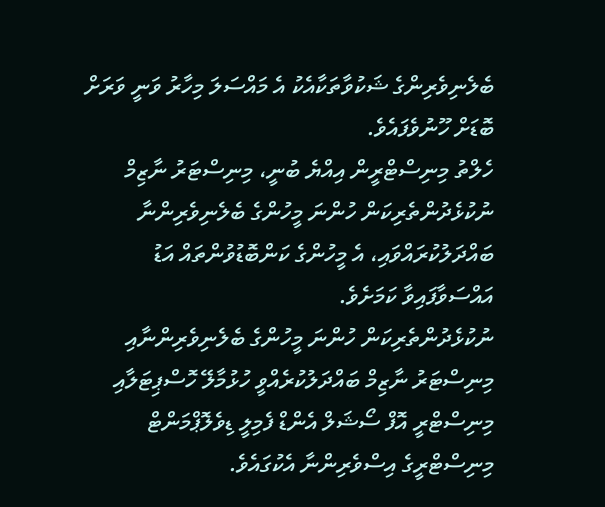ބެލެނިވެރިންގެ ޝަކުވާތަކާއެކު އެ މައްސަލަ މިހާރު ވަނީ ވަރަށް ބޮޑަށް ހޫނުވެފައެވެ.
ހެލްތު މިނިސްޓްރީން އިއްޔެ ބުނީ، މިނިސްޓަރު ނާޒިމް ނުކުޅެދުންތެރިކަން ހުންނަ މީހުންގެ ބެލެނިވެރިންނާ ބައްދަލުކުރައްވައި، އެ މީހުންގެ ކަންބޮޑުވުންތައް އަޑު އައްސަވާފައިވާ ކަމަށެވެ.
ނުކުޅެދުންތެރިކަން ހުންނަ މީހުންގެ ބެލެނިވެރިންނާއި މިނިސްޓަރު ނާޒިމް ބައްދަލުކުރެއްވީ ހުޅުމާލޭ ހޮސްޕިޓަލާއި މިނިސްޓްރީ އޮފް ސޯޝަލް އެންޑް ފެމިލީ ޑިވެލޮޕްމަންޓް މިނިސްޓްރީގެ އިސްވެރިންނާ އެކުގައެވެ.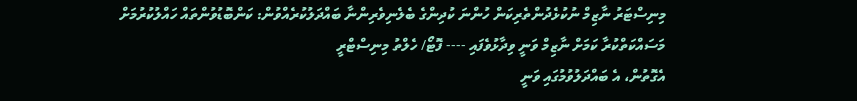މިނިސްޓަރު ނާޒިމް ނުކުޅެދުންތެރިކަން ހުންނަ ކުދިންގެ ބެލެނިވެރިންނާ ބައްދަލުކުރެއްވުން: ކަންބޮޑުވުންތައް ހައްލުކުރުމަށް މަސައްކަތްކުރާ ކަމަށް ނާޒިމް ވަނީ ވިދާޅުވެފައި ---- ފޮޓޯ/ ހެލްތު މިނިސްޓްރީ
އެގޮތުން، އެ ބައްދަލުވުމުގައި ވަނީ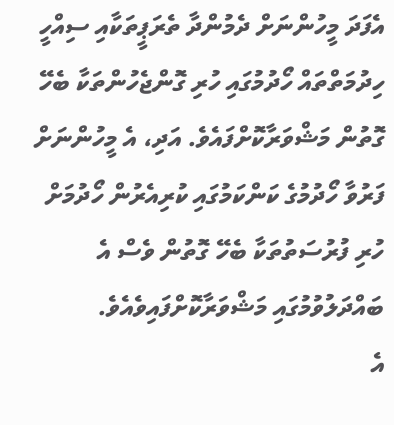އެފަދަ މީހުންނަށް ދެމުންދާ ތެރަޕީތަކާއި ސިއްހީ ހިދުމަތްތައް ހޯދުމުގައި ހުރި ގޮންޖެހުންތަކާ ބެހޭ ގޮތުން މަޝްވަރާކޮށްފައެވެ. އަދި، އެ މީހުންނަށް ފަރުވާ ހޯދުމުގެ ކަންކަމުގައި ކުރިއެރުން ހޯދުމަށް ހުރި ފުރުސަތުތަކާ ބެހޭ ގޮތުން ވެސް އެ ބައްދަލުވުމުގައި މަޝްވަރާކޮށްފައިވެއެވެ.
އެ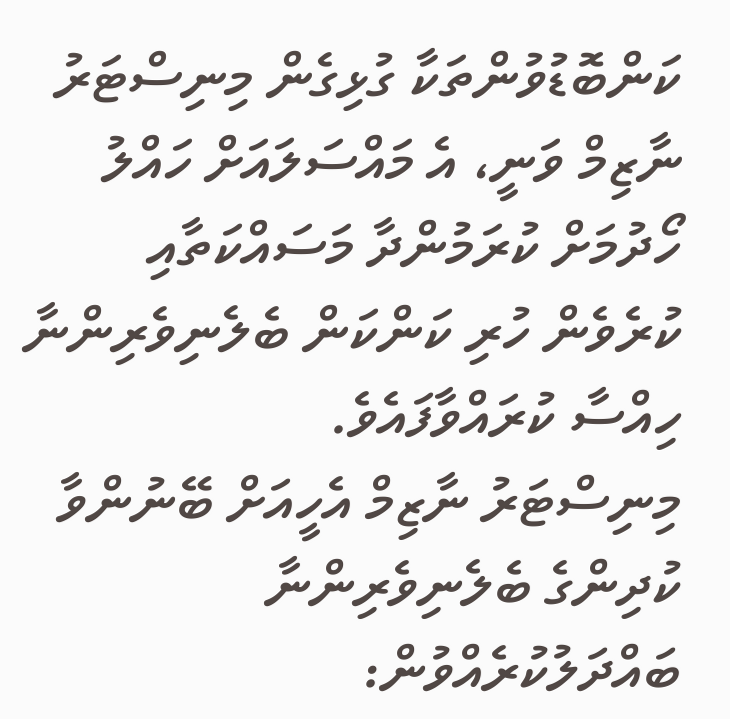ކަންބޮޑުވުންތަކާ ގުޅިގެން މިނިސްޓަރު ނާޒިމް ވަނީ، އެ މައްސަލައަށް ހައްލު ހޯދުމަށް ކުރަމުންދާ މަސައްކަތާއި ކުރެވެން ހުރި ކަންކަން ބެލެނިވެރިންނާ ހިއްސާ ކުރައްވާފައެވެ.
މިނިސްޓަރު ނާޒިމް އެހީއަށް ބޭނުންވާ ކުދިންގެ ބެލެނިވެރިންނާ ބައްދަލުކުރެއްވުން: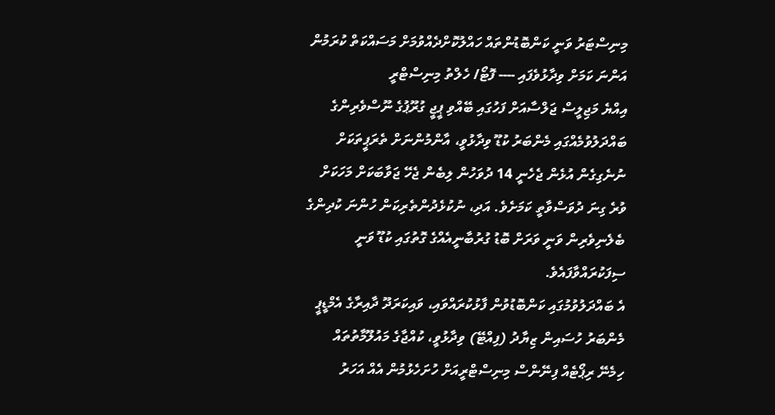މިނިސްޓަރު ވަނީ ކަންބޮޑުންތައް ހައްލުކޮށްދެއްވުމަށް މަސައްކަތް ކުރަމުން އަންނަ ކަމަށް ވިދާޅުވެފައި ---- ފޮޓޯ/ ހެލްތު މިނިސްޓްރީ
އިއްޔެ މަޖިލީސް ޖަލްސާއަށް ފަހުގައި ބޭއްވި ޕީޖީ ގުރޫޕުގެ ނޫސްވެރިންގެ ބައްދަލުވުމެއްގައި މެންބަރު ކުޑޫ ވިދާޅުވީ، އާންމުންނަށް ތެރަޕީތަކަށް ނުނެގިގެން އުޅެން ޖެހެނީ 14 ދުވަހުން ލިބެން ޖެހޭ ޖަވާބަކަށް މަހަކަށް ވުރެ ގިނަ ދުވަސްވާތީ ކަމަށެވެ. އަދި، ނުކުޅެދުންތެރިކަން ހުންނަ ކުދިންގެ ބެލެނިވެރިން ވަނީ ވަރަށް ބޮޑު ގުރުބާނީއެއްގެ ގޮތުގައި ކުޑޫ ވަނީ ސިފަކުރައްވާފައެވެ.
އެ ބައްދަލުވުމުގައި ކަންބޮޑުވުން ފާޅުކުރައްވައި، ވައިކަރަދޫ ދާއިރާގެ އެމްޑީޕީ މެންބަރު ހުސައިން ޒިޔާދު (ފިއްޓޭ) ވިދާޅުވީ، ކުއްޖާގެ މައުލޫމާތުތައް ހިމެނޭ ރިޕޯޓެއް ފިނޭންސް މިނިސްޓްރީއަށް ހުށަހެޅުމުން އެއް އަހަރު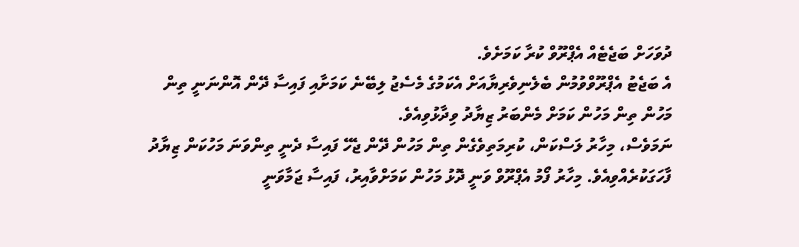ދުވަހަށް ބަޖެޓެއް އެޕްރޫވް ކުރާ ކަމަށެވެ.
އެ ބަޖެޓު އެޕްރޫވްވުމުން ބެލެނިވެރިޔާއަށް އެކަމުގެ މެސެޖު ލިބޭނެ ކަމަށާއި ފައިސާ ދޭން އޮންނަނީ ތިން މަހުން ތިން މަހުން ކަމަށް މެންބަރު ޒިޔާދު ވިދާޅުވިއެވެ.
ނަމަވެސް، މިހާރު ލަސްކަން، ކުރިމަތިވެގެން ތިން މަހުން ދޭން ޖެހޭ ފައިސާ ދެނީ ތިންވަނަ މަހުކަން ޒިޔާދު ފާހަގަކުރެއްވިއެވެ. މިހާރު ފޯމު އެޕްރޫވް ވަނީ ދޮޅު މަހުން ކަމަށްވާއިރު، ފައިސާ ޖަމާވަނީ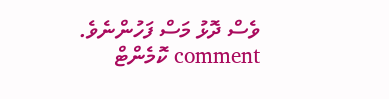ވެސް ދޮޅު މަސް ފަހުންނެވެ.
comment ކޮމެންޓް